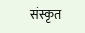संस्कृत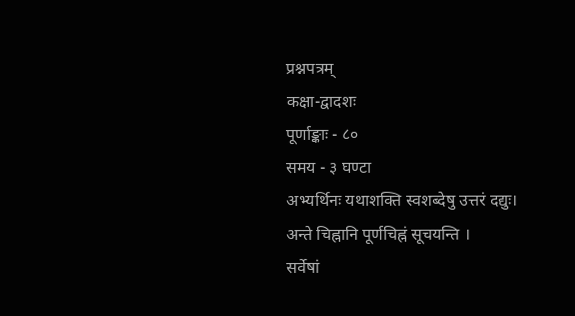प्रश्नपत्रम्
कक्षा-द्वादशः
पूर्णाङ्काः - ८०
समय - ३ घण्टा
अभ्यर्थिनः यथाशक्ति स्वशब्देषु उत्तरं दद्युः।
अन्ते चिह्नानि पूर्णचिह्नं सूचयन्ति ।
सर्वेषां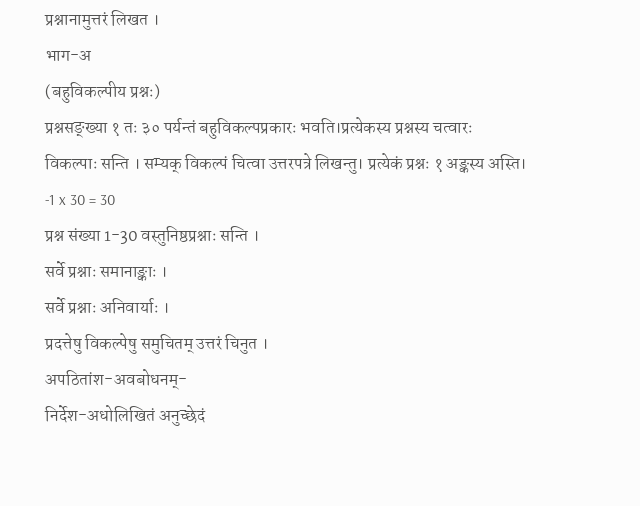प्रश्नानामुत्तरं लिखत ।
भाग-अ
(बहुविकल्पीय प्रश्नः)
प्रश्नसङ्ख्या १ तः ३० पर्यन्तं बहुविकल्पप्रकारः भवति।प्रत्येकस्य प्रश्नस्य चत्वारः विकल्पाः सन्ति । सम्यक् विकल्पं चित्वा उत्तरपत्रे लिखन्तु। प्रत्येकं प्रश्नः १ अङ्कस्य अस्ति। -1 x 30 = 30
प्रश्न संख्या 1-30 वस्तुनिष्ठप्रश्नाः सन्ति ।
सर्वे प्रश्नाः समानाङ्काः ।
सर्वे प्रश्नाः अनिवार्याः ।
प्रदत्तेषु विकल्पेषु समुचितम् उत्तरं चिनुत ।
अपठितांश-अवबोधनम्-
निर्देश-अधोलिखितं अनुच्छेदं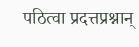पठित्वा प्रदत्तप्रश्नान्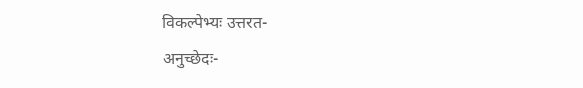विकल्पेभ्यः उत्तरत-
अनुच्छेदः-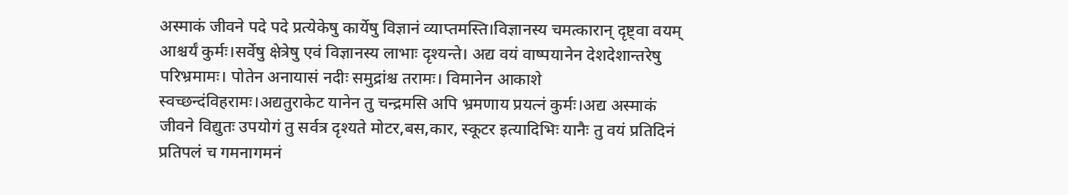अस्माकं जीवने पदे पदे प्रत्येकेषु कार्येषु विज्ञानं व्याप्तमस्ति।विज्ञानस्य चमत्कारान् दृष्ट्वा वयम् आश्चर्यं कुर्मः।सर्वेषु क्षेत्रेषु एवं विज्ञानस्य लाभाः दृश्यन्ते। अद्य वयं वाष्पयानेन देशदेशान्तरेषु परिभ्रमामः। पोतेन अनायासं नदीः समुद्रांश्च तरामः। विमानेन आकाशे स्वच्छन्दंविहरामः।अद्यतुराकेट यानेन तु चन्द्रमसि अपि भ्रमणाय प्रयत्नं कुर्मः।अद्य अस्माकं जीवने विद्युतः उपयोगं तु सर्वत्र दृश्यते मोटर,बस,कार, स्कूटर इत्यादिभिः यानैः तु वयं प्रतिदिनं प्रतिपलं च गमनागमनं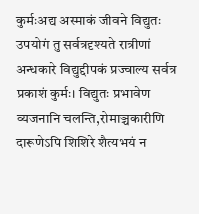कुर्मःअद्य अस्माकं जीवने विद्युतः उपयोगं तु सर्वत्रदृश्यते रात्रीणां अन्धकारे विद्युद्दीपकं प्रज्वाल्य सर्वत्र प्रकाशं कुर्मः। विद्युतः प्रभावेण व्यजनानि चलन्ति,रोमाञ्चकारीणि दारूणेऽपि शिशिरे शैत्यभयं न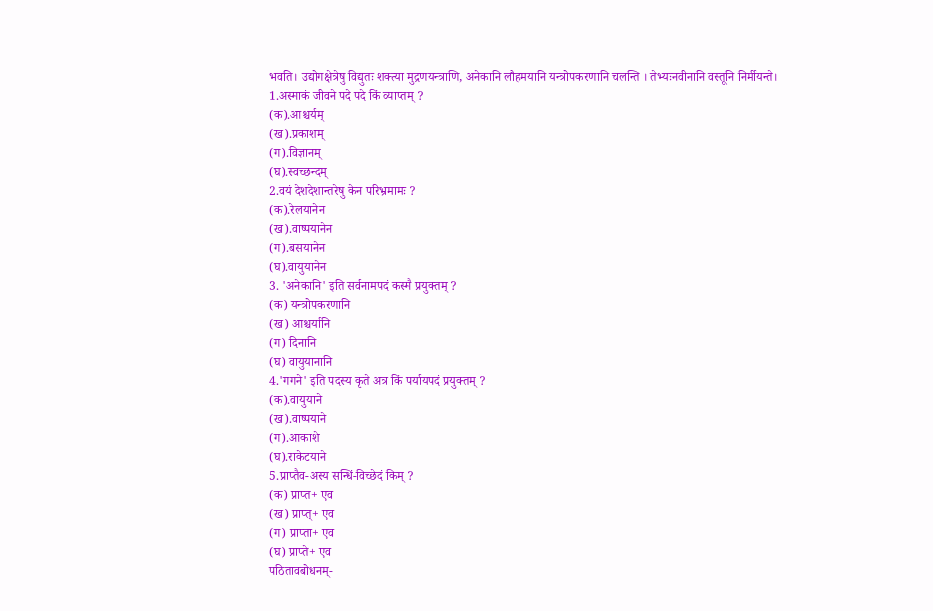भवति। उद्योगक्षेत्रेषु विद्युतः शक्त्या मुद्रणयन्त्राणि, अनेकानि लौहमयानि यन्त्रोपकरणानि चलन्ति । तेभ्यःनवीनानि वस्तूनि निर्मीयन्ते।
1.अस्माकं जीवने पदे पदे किं व्याप्तम् ?
(क).आश्चर्यम्
(ख).प्रकाशम्
(ग).विज्ञानम्
(घ).स्वच्छन्दम्
2.वयं देशदेशान्तरेषु केन परिभ्रमामः ?
(क).रेलयानेन
(ख).वाष्पयानेन
(ग).बसयानेन
(घ).वायुयानेन
3. 'अनेकानि' इति सर्वनामपदं कस्मै प्रयुक्तम् ?
(क) यन्त्रोपकरणानि
(ख) आश्चर्यानि
(ग) दिनानि
(घ) वायुयानानि
4.'गगने' इति पदस्य कृते अत्र किं पर्यायपदं प्रयुक्तम् ?
(क).वायुयाने
(ख).वाष्पयाने
(ग).आकाशे
(घ).राकेटयाने
5.प्राप्तैव-अस्य सन्धिं-विच्छेदं किम् ?
(क) प्राप्त+ एव
(ख) प्राप्त्+ एव
(ग) प्राप्ता+ एव
(घ) प्राप्ते+ एव
पठितावबोधनम्-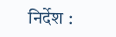निर्देश :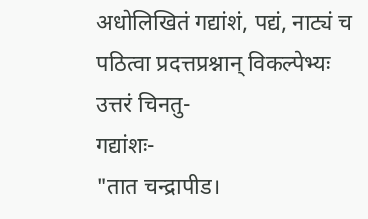अधोलिखितं गद्यांशं, पद्यं, नाट्यं च पठित्वा प्रदत्तप्रश्नान् विकल्पेभ्यः उत्तरं चिनतु-
गद्यांशः-
"तात चन्द्रापीड।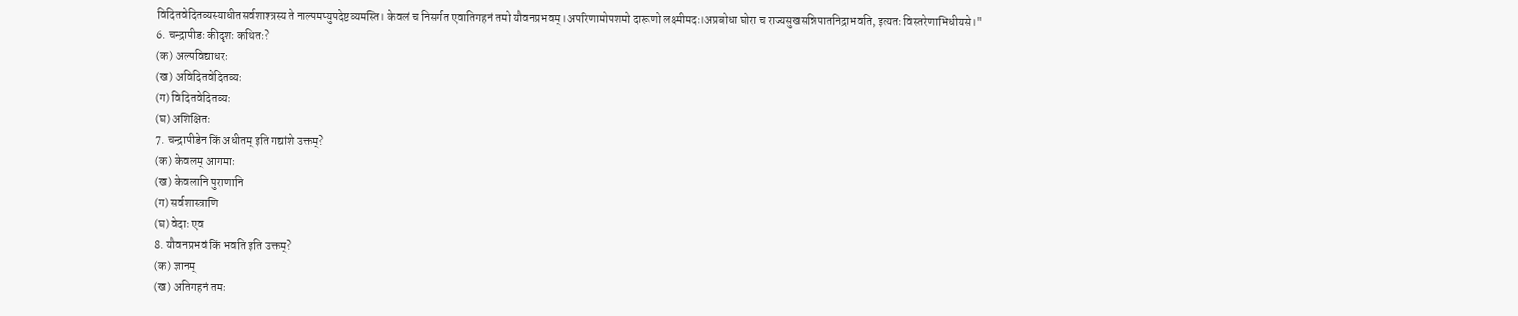विदितवेदितव्यस्याधीतसर्वशाश्त्रस्य ते नाल्पमप्युपदेष्टव्यमस्ति। केवलं च निसर्गत एवातिगहनं तमो यौवनप्रभवम्।अपरिणामोपशमो दारूणो लक्ष्मीमदः।अप्रबोधा घोरा च राज्यसुखसन्निपातनिद्राभवति, इत्यतः विस्तरेणाभिधीयसे।"
6. चन्द्रापीडः कीदृशः कथितः?
(क) अल्पविद्याधरः
(ख) अविदितवेदितव्यः
(ग) विदितवेदितव्यः
(घ) अशिक्षितः
7. चन्द्रापीडेन किं अधीतम् इति गद्यांशे उक्तम्?
(क) केवलम् आगमाः
(ख) केवलानि पुराणानि
(ग) सर्वशास्त्राणि
(घ) वेदाः एव
8. यौवनप्रभवं किं भवति इति उक्तम्?
(क) ज्ञानम्
(ख) अतिगहनं तमः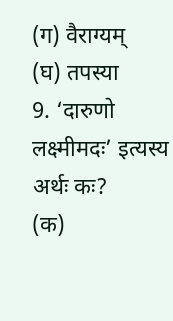(ग) वैराग्यम्
(घ) तपस्या
9. ‘दारुणो लक्ष्मीमदः’ इत्यस्य अर्थः कः?
(क)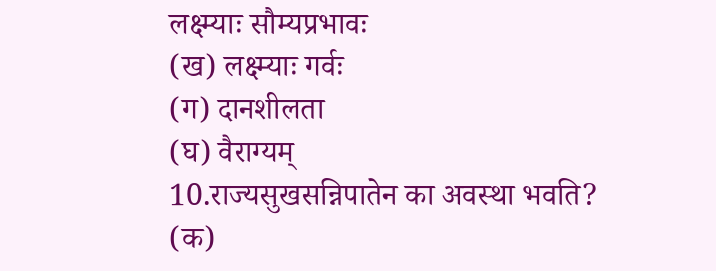लक्ष्म्याः सौम्यप्रभावः
(ख) लक्ष्म्याः गर्वः
(ग) दानशीलता
(घ) वैराग्यम्
10.राज्यसुखसन्निपातेन का अवस्था भवति?
(क)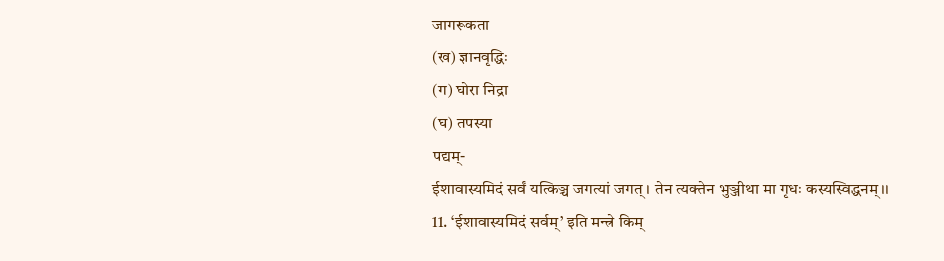जागरूकता
(ख) ज्ञानवृद्धिः
(ग) घोरा निद्रा
(घ) तपस्या
पद्यम्-
ईशावास्यमिदं सर्वं यत्किञ्च जगत्यां जगत् । तेन त्यक्तेन भुञ्जीथा मा गृधः कस्यस्विद्धनम्।।
11. ‘ईशावास्यमिदं सर्वम्’ इति मन्त्रे किम्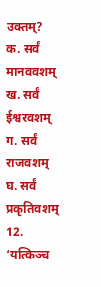उक्तम्?
क. सर्वं मानववशम्
ख. सर्वं ईश्वरवशम्
ग. सर्वं राजवशम्
घ. सर्वं प्रकृतिवशम्
12. ‘यत्किञ्च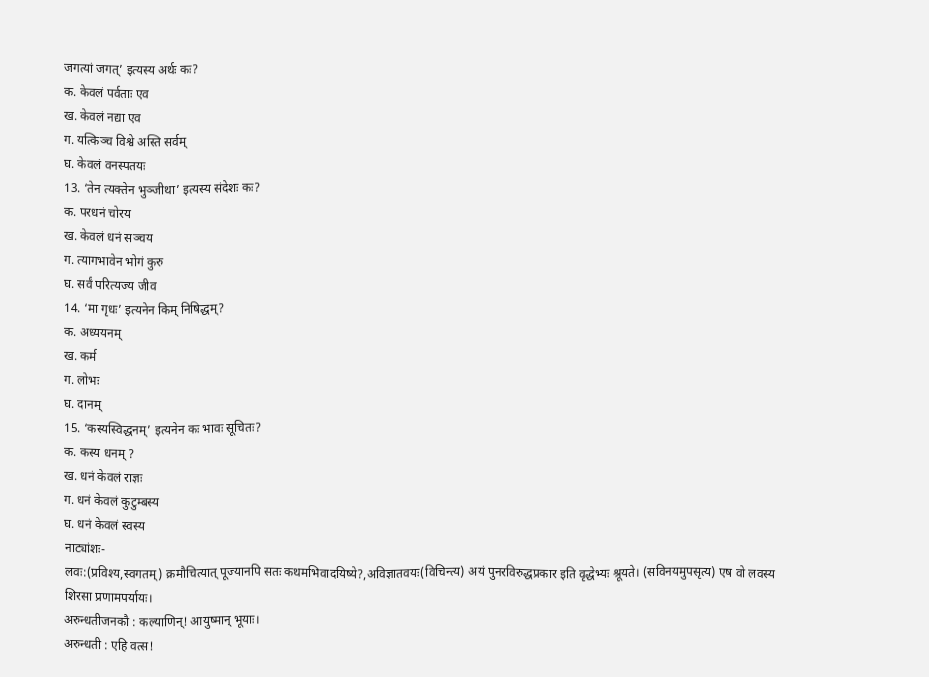जगत्यां जगत्’ इत्यस्य अर्थः कः?
क. केवलं पर्वताः एव
ख. केवलं नद्या एव
ग. यत्किञ्च विश्वे अस्ति सर्वम्
घ. केवलं वनस्पतयः
13. ‘तेन त्यक्तेन भुञ्जीथा’ इत्यस्य संदेशः कः?
क. परधनं चोरय
ख. केवलं धनं सञ्चय
ग. त्यागभावेन भोगं कुरु
घ. सर्वं परित्यज्य जीव
14. ‘मा गृधः’ इत्यनेन किम् निषिद्धम्?
क. अध्ययनम्
ख. कर्म
ग. लोभः
घ. दानम्
15. ‘कस्यस्विद्धनम्’ इत्यनेन कः भावः सूचितः?
क. कस्य धनम् ?
ख. धनं केवलं राज्ञः
ग. धनं केवलं कुटुम्बस्य
घ. धनं केवलं स्वस्य
नाट्यांशः-
लवः:(प्रविश्य,स्वगतम्) क्रमौचित्यात् पूज्यानपि सतः कथमभिवादयिष्ये?,अविज्ञातवयः(विचिन्त्य) अयं पुनरविरुद्धप्रकार इति वृद्धेभ्यः श्रूयते। (सविनयमुपसृत्य) एष वो लवस्य शिरसा प्रणामपर्यायः।
अरुन्धतीजनकौ : कल्याणिन्! आयुष्मान् भूयाः।
अरुन्धती : एहि वत्स!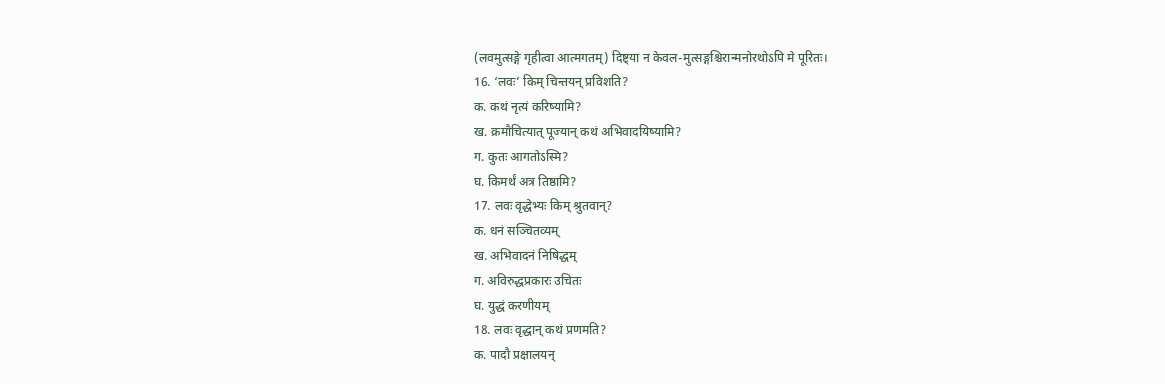(लवमुत्सङ्गे गृहीत्वा आत्मगतम्) दिष्ट्या न केवल-मुत्सङ्गश्चिरान्मनोरथोऽपि मे पूरितः।
16. ‘लवः’ किम् चिन्तयन् प्रविशति?
क. कथं नृत्यं करिष्यामि?
ख. क्रमौचित्यात् पूज्यान् कथं अभिवादयिष्यामि?
ग. कुतः आगतोऽस्मि?
घ. किमर्थं अत्र तिष्ठामि?
17. लवः वृद्धेभ्यः किम् श्रुतवान्?
क. धनं सञ्चितव्यम्
ख. अभिवादनं निषिद्धम्
ग. अविरुद्धप्रकारः उचितः
घ. युद्धं करणीयम्
18. लवः वृद्धान् कथं प्रणमति?
क. पादौ प्रक्षालयन्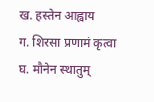ख. हस्तेन आह्वाय
ग. शिरसा प्रणामं कृत्वा
घ. मौनेन स्थातुम्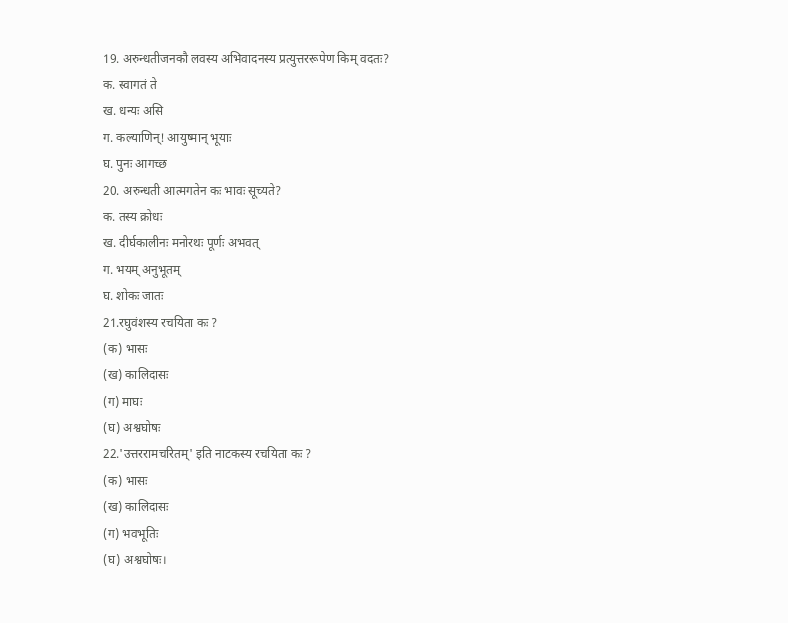19. अरुन्धतीजनकौ लवस्य अभिवादनस्य प्रत्युत्तररूपेण किम् वदतः?
क. स्वागतं ते
ख. धन्यः असि
ग. कल्याणिन्! आयुष्मान् भूयाः
घ. पुनः आगच्छ
20. अरुन्धती आत्मगतेन कः भावः सूच्यते?
क. तस्य क्रोधः
ख. दीर्घकालीनः मनोरथः पूर्णः अभवत्
ग. भयम् अनुभूतम्
घ. शोकः जातः
21.रघुवंशस्य रचयिता कः ?
(क) भासः
(ख) कालिदासः
(ग) माघः
(घ) अश्वघोषः
22.'उत्तररामचरितम्' इति नाटकस्य रचयिता कः ?
(क) भासः
(ख) कालिदासः
(ग) भवभूतिः
(घ) अश्वघोषः।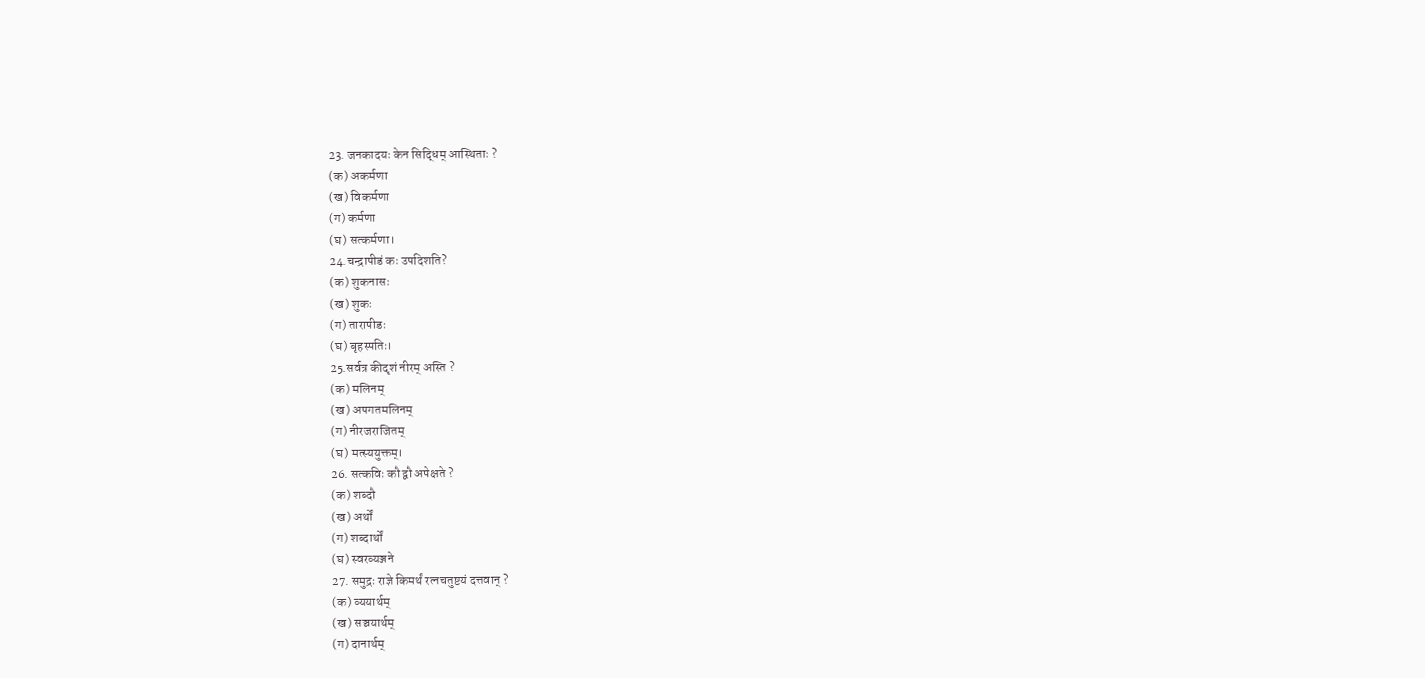23. जनकादयः केन सिद्धिम् आस्थिताः ?
(क) अकर्मणा
(ख) विकर्मणा
(ग) कर्मणा
(घ) सत्कर्मणा।
24.चन्द्रापीडं कः उपदिशति?
(क) शुकनासः
(ख) शुकः
(ग) तारापीडः
(घ) बृहस्पतिः।
25.सर्वत्र कीदृशं नीरम् अस्ति ?
(क) मलिनम्
(ख) अपगतमलिनम्
(ग) नीरजराजितम्
(घ) मत्स्ययुक्तम्।
26. सत्कविः कौ द्वौ अपेक्षते ?
(क) शब्दौ
(ख) अर्थों
(ग) शब्दार्थों
(घ) स्वरव्यञ्जने
27. समुद्रः राज्ञे किमर्थं रत्नचतुष्टयं दत्तवान् ?
(क) व्ययार्थम्
(ख) सञ्चयार्थम्
(ग) दानार्थम्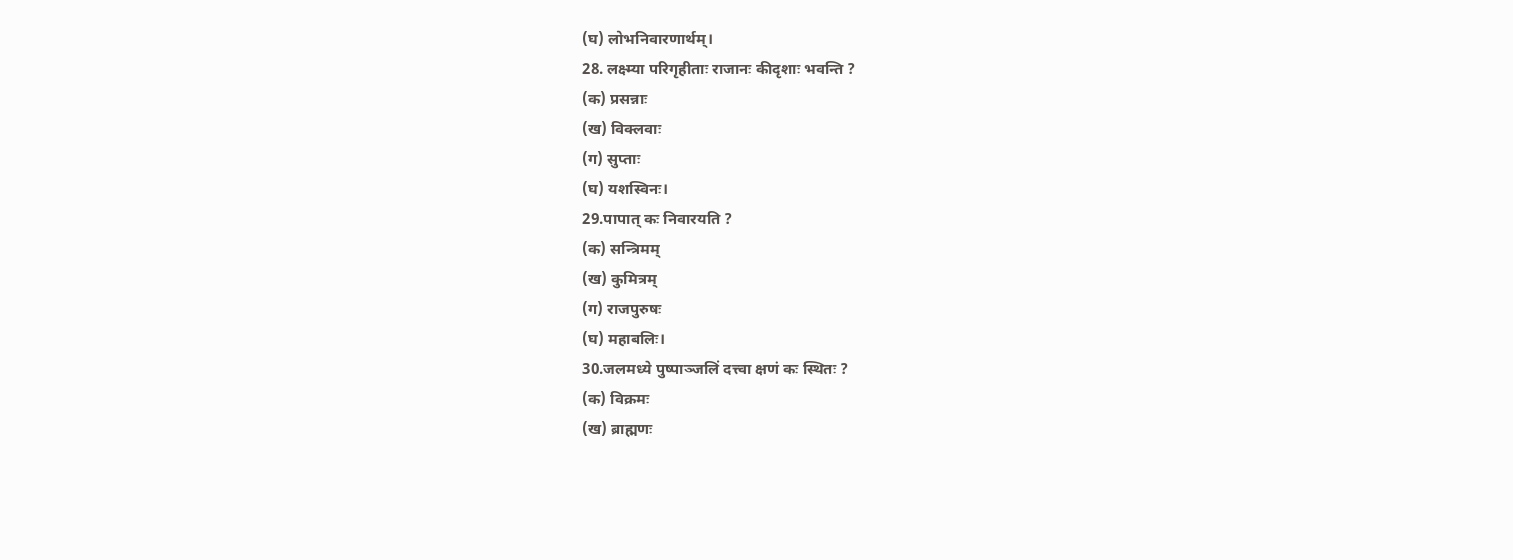(घ) लोभनिवारणार्थम्।
28. लक्ष्म्या परिगृहीताः राजानः कीदृशाः भवन्ति ?
(क) प्रसन्नाः
(ख) विक्लवाः
(ग) सुप्ताः
(घ) यशस्विनः।
29.पापात् कः निवारयति ?
(क) सन्त्रिमम्
(ख) कुमित्रम्
(ग) राजपुरुषः
(घ) महाबलिः।
30.जलमध्ये पुष्पाञ्जलिं दत्त्वा क्षणं कः स्थितः ?
(क) विक्रमः
(ख) ब्राह्मणः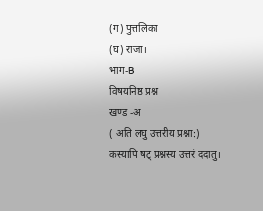(ग) पुत्तलिका
(घ) राजा।
भाग-B
विषयनिष्ठ प्रश्न
खण्ड -अ
( अति लघु उत्तरीय प्रश्ना:)
कस्यापि षट् प्रश्नस्य उत्तरं ददातु।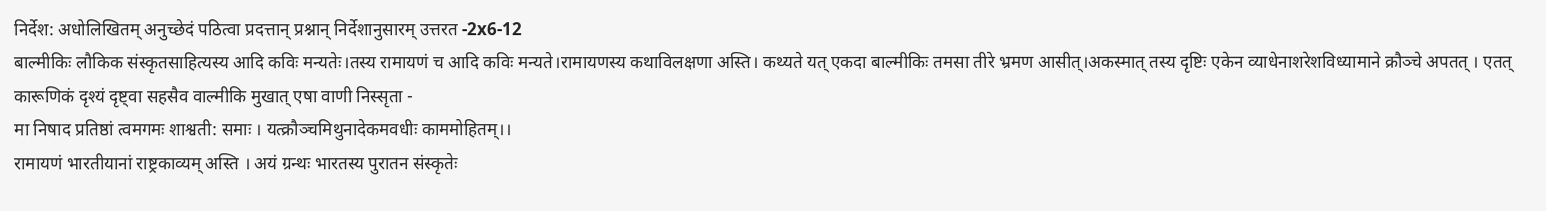निर्देश: अधोलिखितम् अनुच्छेदं पठित्वा प्रदत्तान् प्रश्नान् निर्देशानुसारम् उत्तरत -2x6-12
बाल्मीकिः लौकिक संस्कृतसाहित्यस्य आदि कविः मन्यतेः।तस्य रामायणं च आदि कविः मन्यते।रामायणस्य कथाविलक्षणा अस्ति। कथ्यते यत् एकदा बाल्मीकिः तमसा तीरे भ्रमण आसीत्।अकस्मात् तस्य दृष्टिः एकेन व्याधेनाशरेशविध्यामाने क्रौञ्चे अपतत् । एतत् कारूणिकं दृश्यं दृष्ट्वा सहसैव वाल्मीकि मुखात् एषा वाणी निस्सृता -
मा निषाद प्रतिष्ठां त्वमगमः शाश्वती: समाः । यत्क्रौञ्चमिथुनादेकमवधीः काममोहितम्।।
रामायणं भारतीयानां राष्ट्रकाव्यम् अस्ति । अयं ग्रन्थः भारतस्य पुरातन संस्कृतेः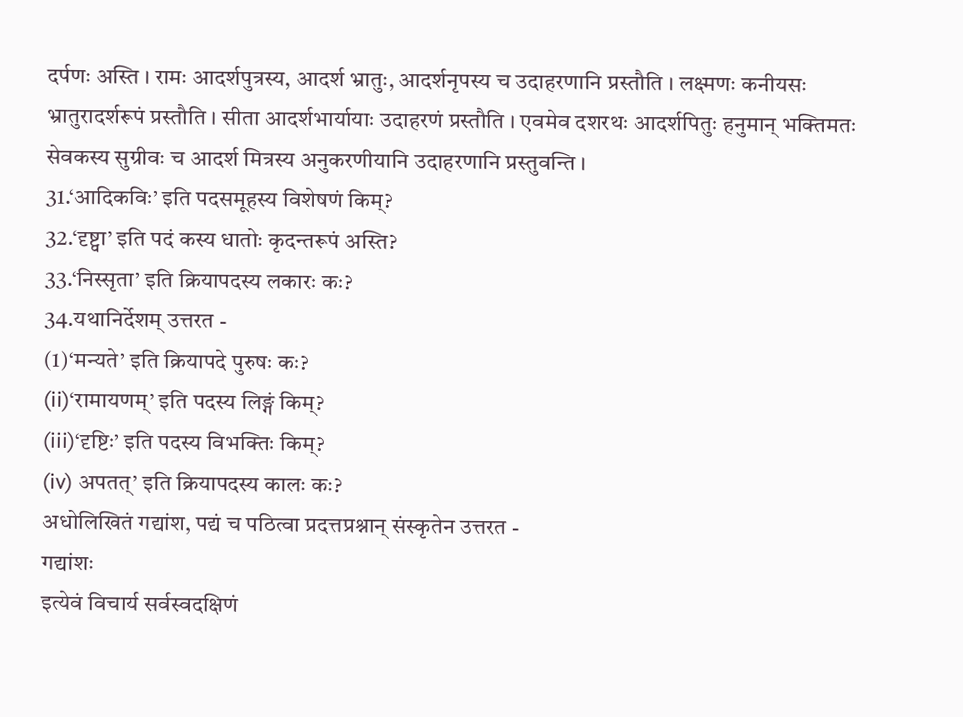दर्पणः अस्ति । रामः आदर्शपुत्रस्य, आदर्श भ्रातुः, आदर्शनृपस्य च उदाहरणानि प्रस्तौति । लक्ष्मणः कनीयसः भ्रातुरादर्शरूपं प्रस्तौति । सीता आदर्शभार्यायाः उदाहरणं प्रस्तौति । एवमेव दशरथः आदर्शपितुः हनुमान् भक्तिमतः सेवकस्य सुग्रीवः च आदर्श मित्रस्य अनुकरणीयानि उदाहरणानि प्रस्तुवन्ति ।
31.‘आदिकविः’ इति पदसमूहस्य विशेषणं किम्?
32.‘दृष्ट्वा’ इति पदं कस्य धातोः कृदन्तरूपं अस्ति?
33.‘निस्सृता’ इति क्रियापदस्य लकारः कः?
34.यथानिर्देशम् उत्तरत -
(1)‘मन्यते’ इति क्रियापदे पुरुषः कः?
(ii)‘रामायणम्’ इति पदस्य लिङ्गं किम्?
(iii)‘दृष्टिः’ इति पदस्य विभक्तिः किम्?
(iv) अपतत्’ इति क्रियापदस्य कालः कः?
अधोलिखितं गद्यांश, पद्यं च पठित्वा प्रदत्तप्रश्नान् संस्कृतेन उत्तरत -
गद्यांशः
इत्येवं विचार्य सर्वस्वदक्षिणं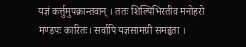यज्ञं कर्त्तुमुपक्रान्तवान् । ततः शिल्पिभिरतीव मनोहरो मण्डपः कारितः। सर्वापि यज्ञसामग्री समहृता ।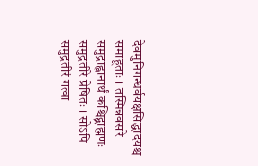देवमुनिगन्धर्वयक्षसिद्धादयश्च समाहूताः । तस्मिन्नवसरे समुद्राह्वानार्थं कश्चिद्ब्राह्मणः समुद्रतीरे प्रेषितः । सोऽपि समुद्रतीरं गत्वा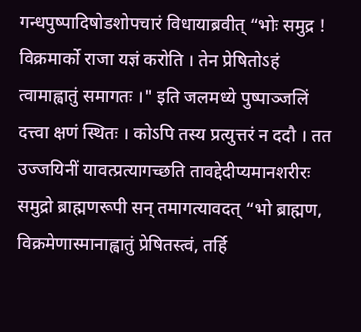गन्धपुष्पादिषोडशोपचारं विधायाब्रवीत् “भोः समुद्र ! विक्रमार्को राजा यज्ञं करोति । तेन प्रेषितोऽहं त्वामाह्वातुं समागतः ।" इति जलमध्ये पुष्पाञ्जलिं दत्त्वा क्षणं स्थितः । कोऽपि तस्य प्रत्युत्तरं न ददौ । तत उज्जयिनीं यावत्प्रत्यागच्छति तावद्देदीप्यमानशरीरः समुद्रो ब्राह्मणरूपी सन् तमागत्यावदत् “भो ब्राह्मण, विक्रमेणास्मानाह्वातुं प्रेषितस्त्वं, तर्हि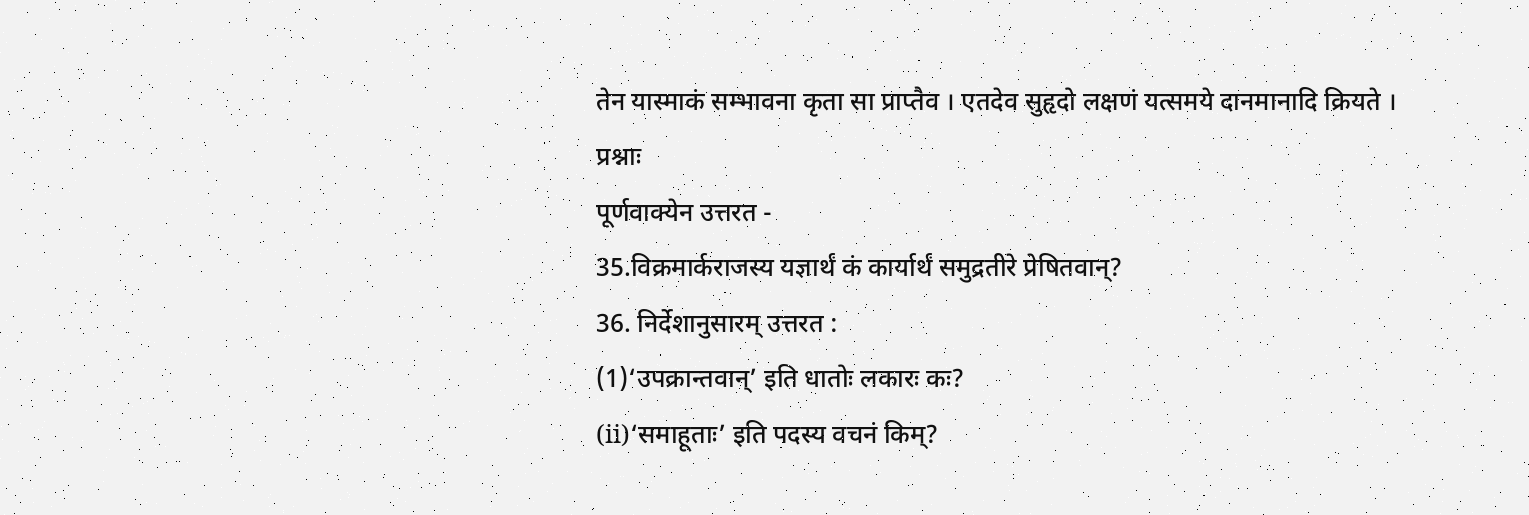तेन यास्माकं सम्भावना कृता सा प्राप्तैव । एतदेव सुहृदो लक्षणं यत्समये दानमानादि क्रियते ।
प्रश्नाः
पूर्णवाक्येन उत्तरत -
35.विक्रमार्कराजस्य यज्ञार्थं कं कार्यार्थं समुद्रतीरे प्रेषितवान्?
36. निर्देशानुसारम् उत्तरत :
(1)‘उपक्रान्तवान्’ इति धातोः लकारः कः?
(ii)‘समाहूताः’ इति पदस्य वचनं किम्?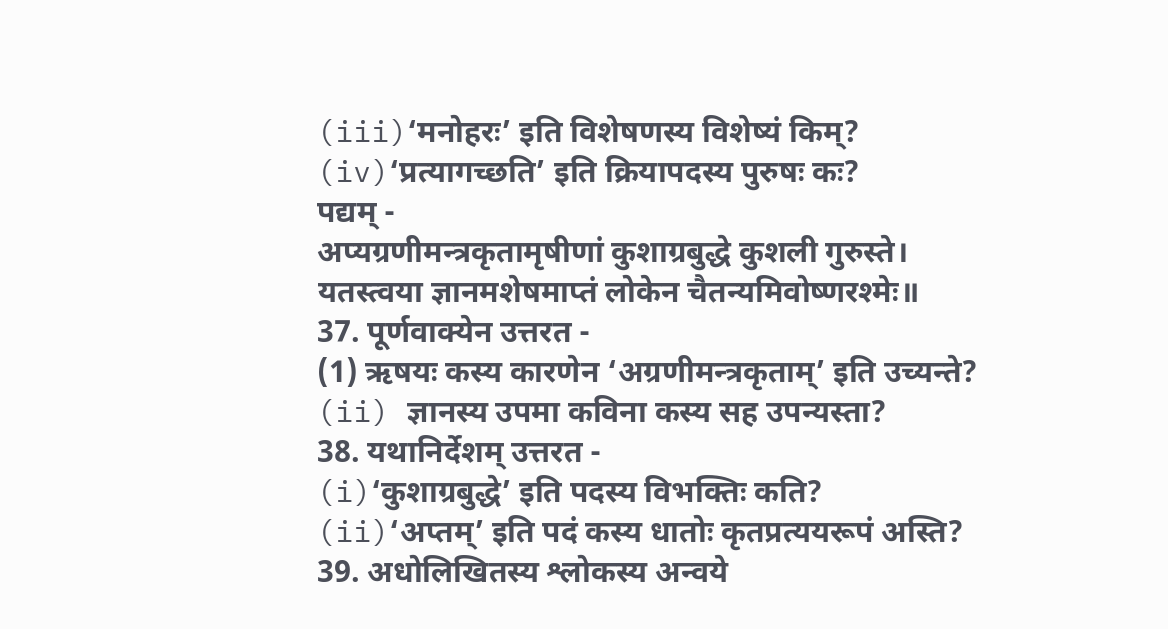(iii)‘मनोहरः’ इति विशेषणस्य विशेष्यं किम्?
(iv)‘प्रत्यागच्छति’ इति क्रियापदस्य पुरुषः कः?
पद्यम् -
अप्यग्रणीमन्त्रकृतामृषीणां कुशाग्रबुद्धे कुशली गुरुस्ते।
यतस्त्वया ज्ञानमशेषमाप्तं लोकेन चैतन्यमिवोष्णरश्मेः॥
37. पूर्णवाक्येन उत्तरत -
(1) ऋषयः कस्य कारणेन ‘अग्रणीमन्त्रकृताम्’ इति उच्यन्ते?
(ii) ज्ञानस्य उपमा कविना कस्य सह उपन्यस्ता?
38. यथानिर्देशम् उत्तरत -
(i)‘कुशाग्रबुद्धे’ इति पदस्य विभक्तिः कति?
(ii)‘अप्तम्’ इति पदं कस्य धातोः कृतप्रत्ययरूपं अस्ति?
39. अधोलिखितस्य श्लोकस्य अन्वये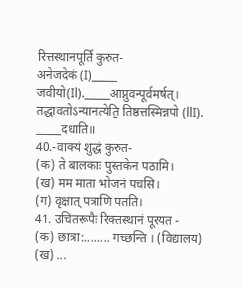रित्तस्थानपूर्ति कुरुत-
अनेजदेकं (I)_____ जवीयो(Il)._____आप्नुवन्पूर्वमर्षत्।
तद्धावतोऽन्यानत्येति॒ तिष्ठत्तस्मिन्नपो (llI). _____दधाति॥
40.-वाक्यं शुद्धं कुरुत-
(क) ते बालकाः पुस्तकेन पठामि।
(ख) मम माता भोजनं पचसि।
(ग) वृक्षात् पत्राणि पतति।
41. उचितरूपैः रिक्तस्थानं पूरयत -
(क) छात्रा:........ गच्छन्ति । (विद्यालय)
(ख) ...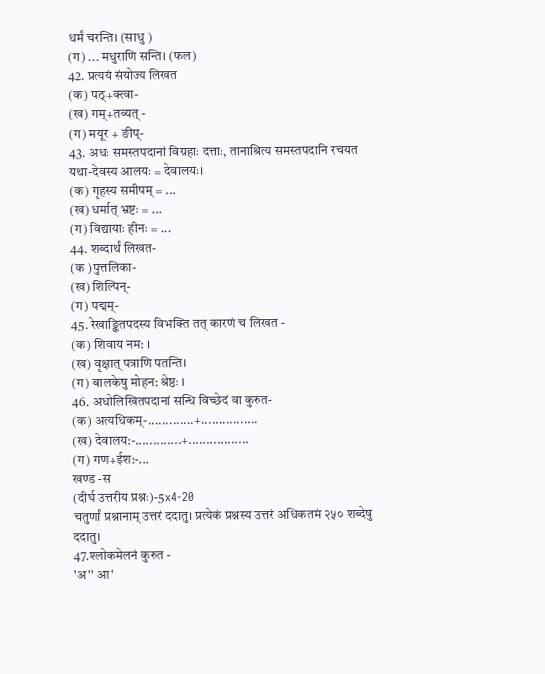धर्मं चरन्ति। (साधु )
(ग) ... मधुराणि सन्ति। (फल)
42. प्रत्ययं संयोज्य लिखत
(क) पठ्+क्त्वा-
(ख) गम्+तव्यत् -
(ग) मयूर + ङीप्-
43. अधः समस्तपदानां विग्रहाः दत्ताः, तानाश्रित्य समस्तपदानि रचयत
यथा-देवस्य आलयः = देवालयः।
(क) गृहस्य समीपम् = ...
(ख) धर्मात् भ्रष्टः = ...
(ग) विद्यायाः हीनः = ...
44. शब्दार्थं लिखत-
(क )पुत्तलिका-
(ख) शिल्पिन्-
(ग) पद्मम्-
45. रेखाङ्कितपदस्य विभक्ति तत् कारणं च लिखत -
(क) शिवाय नम: ।
(ख) वृक्षात् पत्राणि पतन्ति।
(ग) बालकेषु मोहन: श्रेष्ठः ।
46. अधोलिखितपदानां सन्धि विच्छेदं वा कुरुत-
(क) अत्यधिकम्-.............+................
(ख) देवालय:-.............+.................
(ग) गण+ईश:-...
खण्ड -स
(दीर्घ उत्तरीय प्रश्नः)-5x4-20
चतुर्णां प्रश्नानाम् उत्तरं ददातु। प्रत्येकं प्रश्नस्य उत्तरं अधिकतमं २५० शब्देषु ददातु।
47.श्लोकमेलनं कुरुत -
'अ'' आ'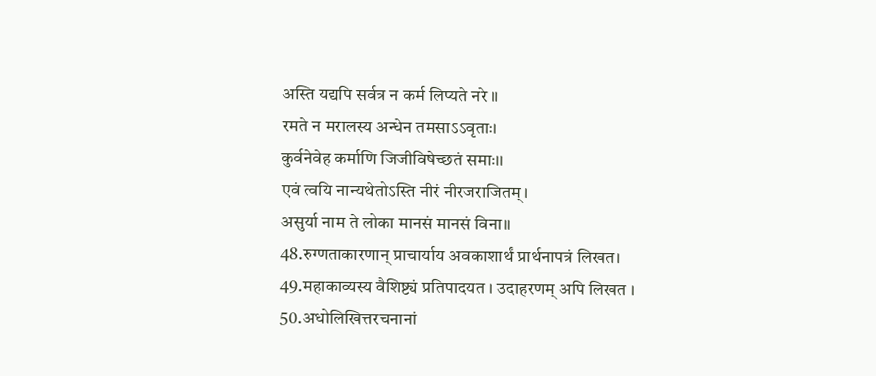अस्ति यद्यपि सर्वत्र न कर्म लिप्यते नरे ॥
रमते न मरालस्य अन्धेन तमसाऽऽवृताः।
कुर्वनेवेह कर्माणि जिजीविषेच्छतं समाः।।
एवं त्वयि नान्यथेतोऽस्ति नीरं नीरजराजितम्।
असुर्या नाम ते लोका मानसं मानसं विना॥
48.रुग्णताकारणान् प्राचार्याय अवकाशार्थं प्रार्थनापत्रं लिखत।
49.महाकाव्यस्य वैशिष्ट्यं प्रतिपादयत । उदाहरणम् अपि लिखत ।
50.अधोलिखित्तरचनानां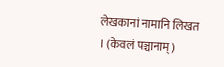लेखकानां नामानि लिखत । (केवलं पञ्चानाम् )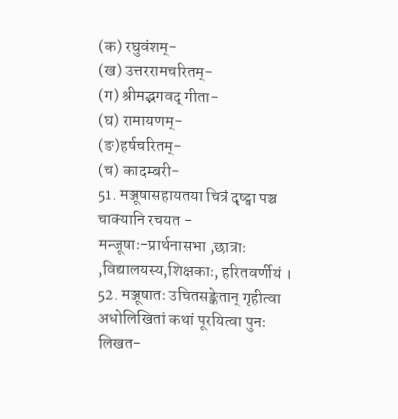(क) रघुवंशम्-
(ख) उत्तररामचरितम्-
(ग) श्रीमद्भगवद् गीता-
(घ) रामायणम्-
(ङ)हर्षचरितम्-
(च) कादम्बरी-
51. मञ्जूषासहायतया चित्रं दृष्ट्वा पञ्च चाक्यानि रचयत -
मन्जूषाः-प्रार्थनासभा ,छात्राः ,विद्यालयस्य,शिक्षकाः, हरितवर्णीयं ।
52. मञ्जूषातः उचितसङ्केतान् गृहीत्वा अधोलिखितां कथां पूरयित्वा पुनः लिखत-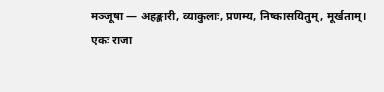मञ्जूषा — अहङ्कारी, व्याकुलाः, प्रणम्य, निष्कासयितुम्, मूर्खताम्।
एकः राजा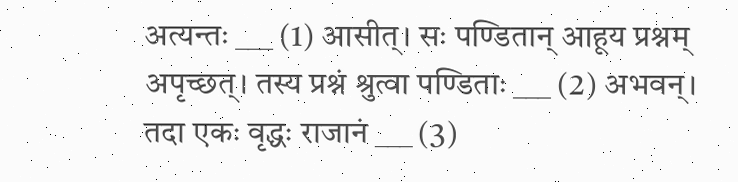अत्यन्तः ___ (1) आसीत्। सः पण्डितान् आहूय प्रश्नम् अपृच्छत्। तस्य प्रश्नं श्रुत्वा पण्डिताः ___ (2) अभवन्। तदा एकः वृद्धः राजानं ___ (3)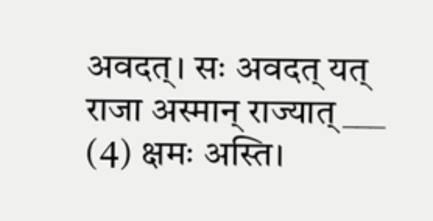अवदत्। सः अवदत् यत् राजा अस्मान् राज्यात् ___ (4) क्षमः अस्ति।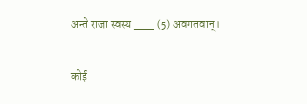अन्ते राजा स्वस्य ___ (5) अवगतवान्।

कोई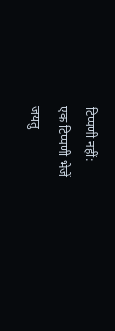टिप्पणी नहीं:
एक टिप्पणी भेजें
जयतु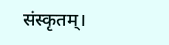संस्कृतम्।